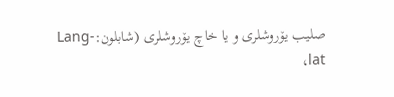صلیب یۆروشلری و یا خاچ یۆروشلری (شابلون:Lang-lat،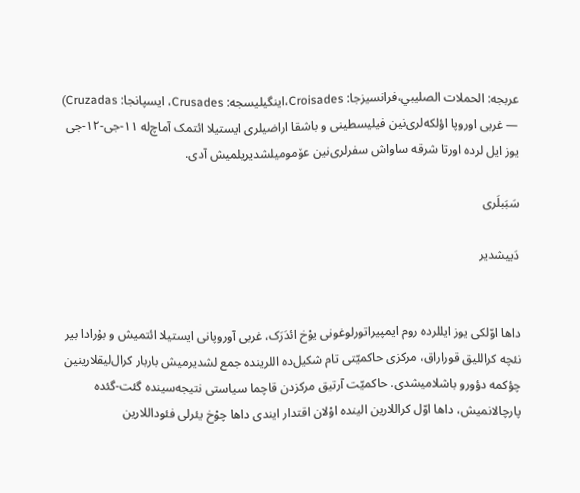عربجه: الحملات الصليبي،فرانسیزجا: Croisades،اینگیلیسجه: Crusades، ایسپانجا: Cruzadas) — غربی اوروپا اؤلکه‌لری‌نین فیلیسطینی و باشقا اراضیلری ایستیلا ائتمک آماچ‌له ۱۱-جی-۱۲-جی یوز ایل لرده اورتا شرقه ساواش سفرلری‌نین عۆمومیلشدیریلمیش آدی.

سَبَبلَری

دَییشدیر


داها اوّلکی یوز ایللرده روم ایمپیراتورلوغونی یوْخ ائدَرَک، غربی آوروپانی ایستیلا ائتمیش و بۇرادا بیر نئچه کراللیق قوراراق، مرکزی حاکمیّتی تام شکیل‌ده اللرینده جمع لشدیرمیش باربار کرال‌لیقلارینین چؤکمه دؤورو باشلامیشدی. حاکمیّت آرتیق مرکزدن قاچما سیاستی نتیجه‌سینده گئت-گئده پارچالانمیش، داها اوّل کراللارین الینده اوْلان اقتدار ایندی داها چوْخ یئرلی فئوداللارین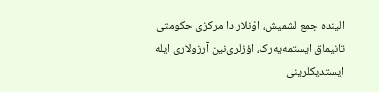الینده جمع لشمیش، اوْنلار دا مرکزی حکومتی تانیماق ایستمه‌یه‌رک، اؤزلری‌نین آرزولاری ایله ایستدیکلرینی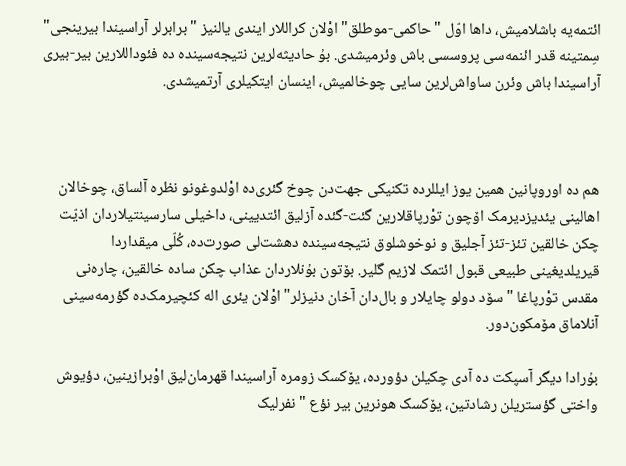ائتمه‌یه باشلامیش، داها اوّل "حاکمی-موطلق" اوْلان کراللار ایندی یالنیز "برابرلر آراسیندا بیرینجی" سِمتینه قدر ائنمه‌سی پروسسی باش وئرمیشدی. بۇ حادیثه‌لرین نتیجه‌سینده ده فئوداللارین بیر-بیری آراسیندا باش وئرن ساواش‌لرین سایی چوخالمیش، اینسان ایتکیلری آرتمیشدی.



هم ده اوروپانین همین یوز ایللرده تکنیکی جهت‌دن چوخ گئری‌ده اوْلدوغونو نظره آلساق، چوخالان اهالینی یئدیزدیرمک اۆچون توْرپاقلارین گئت-گئده آزلیق ائتدیینی، داخیلی سارسینتیلاردان اذیّت چکن خالقین تئز-تئز آجلیق و نوخوشلوق نتیجه‌سینده دهشت‌لی صورت‌ده، کُلّی میقداردا قیریلدیغینی طبیعی قبول ائتمک لازیم گلیر. بۆتون بۇنلاردان عذاب چکن ساده خالقین، چاره‌نی مقدس توْرپاغا "سۆد دولو چایلار و بال‌دان آخان دنیزلر" اوْلان یئری اله کئچیرمک‌ده گؤرمه‌سینی آنلاماق مۆمکون‌دور.

بۇرادا دیگر آسپکت ده آدی چکیلن دؤورده، یۆکسک زومره آراسیندا قهرمان‌لیق اوْبرازینین، دؤیوش واختی گؤستریلن رشادتین، یۆکسک هونرین بیر نؤع "نفر‌لیک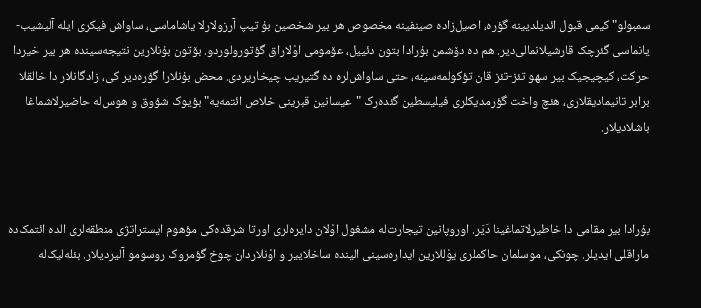سمبولو" کیمی قبول ائدیلدیینه گؤره، اصیل‌زاده صینفینه مخصوص هر بیر شخصین بۇ تیپ آرزولارلا یاشاماسی، ساواش فیکری ایله آلیشیب-یانماسی گئرچک قارشیلانمالی‌دیر. هم ده دۆشمن بۇرادا بتون دئییل، عۆمومی اوْلاراق گؤتورولوردو. بۆتون بۇنلارین نتیجه‌سینده هر بیر خیردا حرکت، کیچیجیک بیر سهو تئز-تئز قان تؤکولمه‌سینه، حتی ساواش‌لره ده گتیریب چیخاریردی. محض بۇنلارا گؤره‌دیر کی، زادگانلار دا خالقلا برابر تانیمادیقلاری، هئچ واخت گؤرمدیکلری فیلیسطین گئده‌رک "عیسانین قبرینی خلاص ائتمه‌یه" بؤیوک شؤوق و هوس‌له حاضیرلاشماغا باشلادیلار.



بۇرادا بیر مقامی دا خاطیرلاتماغینا دَیَر. اوروپانین تیجارت‌له مشغول اوْلان دایره‌لری اورتا شرقده‌کی مؤهوم ایستراتژی منطقه‌لری الده ائتمک‌ده ماراقلی ایدیلر. چونکی، موسلمان حاکملری یوْللارین ایداره‌سینی الینده ساخلاییر و اوْنلاردان چوخ گؤمروک روسومو آلیردیلار. بئله‌لیک‌له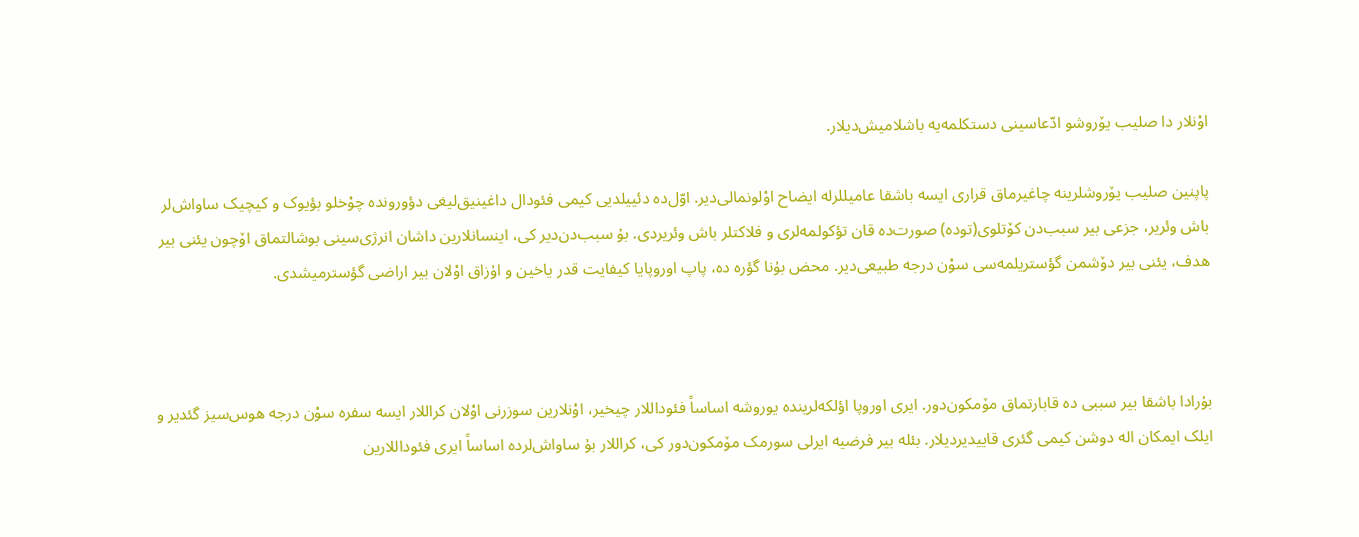اوْنلار دا صلیب یۆروشو ادّعاسینی دستکلمه‌یه باشلامیش‌دیلار.

پاپنین صلیب یۆروشلرینه چاغیرماق قراری ایسه باشقا عامیللرله ایضاح اوْلونمالی‌دیر. اوّل‌ده دئییلدیی کیمی فئودال داغینیق‌لیغی دؤورونده چوْخلو بؤیوک و کیچیک ساواش‌لر باش وئریر، جزعی بیر سبب‌دن کۆتلوی(توده) صورت‌ده قان تؤکولمه‌لری و فلاکتلر باش وئریردی. بۇ سبب‌دن‌دیر کی، اینسانلارین داشان انرژی‌سینی بوشالتماق اۆچون یئنی بیر هدف، یئنی بیر دۆشمن گؤستریلمه‌سی سوْن درجه طبیعی‌دیر. محض بۇنا گؤره ده، پاپ اوروپایا کیفایت قدر یاخین و اۇزاق اوْلان بیر اراضی گؤسترمیشدی.



بۇرادا باشقا بیر سببی ده قابارتماق مۆمکون‌دور. ایری اوروپا اؤلکه‌لرینده یوروشه اساساً فئوداللار چیخیر، اوْنلارین سوزرنی اوْلان کراللار ایسه سفره سوْن درجه هوس‌سیز گئدیر و ایلک ایمکان اله دوشن کیمی گئری قاییدیردیلار. بئله بیر فرضیه ایر‌لی سورمک مۆمکون‌دور کی، کراللار بۇ ساواش‌لرده اساساً ایری فئوداللارین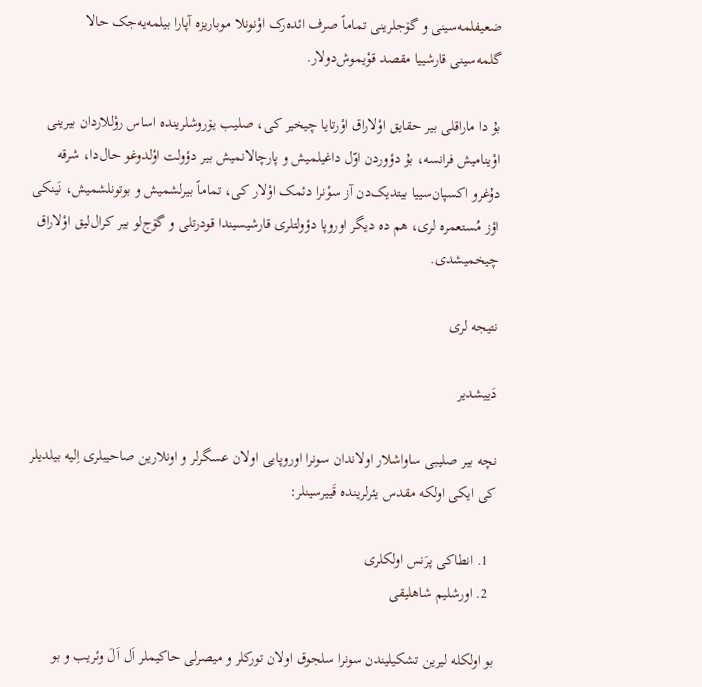ضعیفلمه‌سینی و گۆجلرینی تماماً صرف ائده‌رک اوْنونلا موباریزه آپارا بیلمه‌یه‌جک حالا گلمه‌سینی قارشییا مقصد قوْیموش‌دولار.

بۇ دا ماراقلی بیر حقایق اوْلاراق اوْرتایا چیخیر کی، صلیب یۆروشلرینده اساس روْللاردان بیرینی اوْینامیش فرانسه، بۇ دؤوردن اوّل داغیلمیش و پارچالانمیش بیر دؤولت اوْلدوغو حال‌دا، شرقه دۇغرو اکسپان‌سییا بیتدیک‌دن آز سوْنرا دئمک اوْلار کی، تماماً بیرلشمیش و بوتونلشمیش، نَینکی اؤز مُستعمره لری، هم ده دیگر اوروپا دؤولتلری قارشیسیندا قودرتلی و گۆج‌لو بیر کرال‌لیق اوْلاراق چیخمیشدی.

نتیجه لری

دَییشدیر

نچه بیر صلیبی ساواشلار اولاندان سونرا اوروپایی اولان عسگرلر و اونلارین صاحیبلری اِلیه بیلدیلر کی ایکی اولکه مقدس یئرلرینده قَییرسینلر:

  1. انطاکی پرَنس اولکلری
  2. اورشلیم شاهلیقی

بو اولکله لیرین تشکیلیندن سونرا سلجوق اولان تورکلر و میصرلی حاکیملر اَل اَلَ وئریب و بو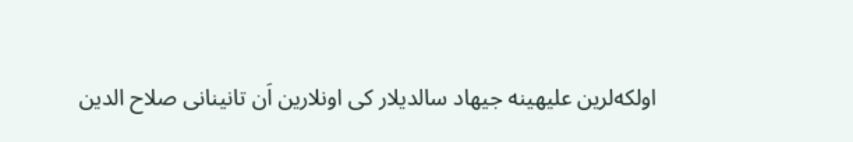اولکه‌لرین علیهینه جیهاد سالدیلار کی اونلارین اَن تانینانی صلاح الدین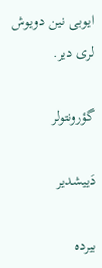ایوبی نین دویوش لری دیر.

گؤرونتولر

دَییشدیر

بیرده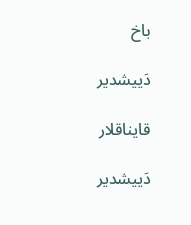باخ

دَییشدیر

قایناقلار

دَییشدیر